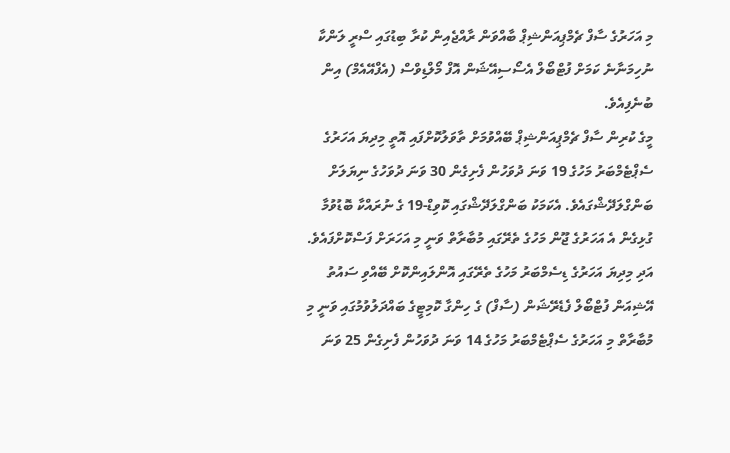މި އަހަރުގެ ސާފް ޗެމްޕިއަންޝިޕް ބާއްވަން ރާއްޖެއިން ކުރާ ބިޑުގައި ސްރީ ލަންކާ ނުހިމަނާނެ ކަމަށް ފުޓްބޯލް އެސޯސިއޭޝަން އޮފް މޯލްޑިވްސް (އެފްއޭއެމް) އިން ބުނެފިއެވެ.
މީގެ ކުރިން ސާފް ޗެމްޕިއަންޝިޕް ބޭއްވުމަށް ތާވަލުކޮށްފައި އޮތީ މިދިޔަ އަހަރުގެ ސެޕްޓެމްބަރު މަހުގެ 19 ވަނަ ދުވަހުން ފެށިގެން 30 ވަނަ ދުވަހުގެ ނިޔަލަށް ބަންގްލަދޭޝްގައެވެ. އެކަމަކު ބަންގްލަދޭޝްގައި ކޮވިޑް-19 ގެ ނުރައްކާ ބޮޑުވުމާ ގުޅިގެން އެ އަހަރުގެ ޖޫން މަހުގެ ތެރޭގައި މުބާރާތް ވަނީ މި އަހަރަށް ފަސްކޮށްފައެވެ.
އަދި މިދިޔަ އަހަރުގެ ޑިސެމްބަރު މަހުގެ ތެރޭގައި އޮންލައިންކޮށް ބޭއްވި ސައުތު އޭޝިއަން ފުޓްބޯލް ފެޑެރޭޝަން (ސާފް) ގެ ހިންގާ ކޮމިޓީގެ ބައްދަލުވުމުގައި ވަނީ މި މުބާރާތް މި އަހަރުގެ ސެޕްޓެމްބަރު މަހުގެ 14 ވަނަ ދުވަހުން ފެށިގެން 25 ވަނަ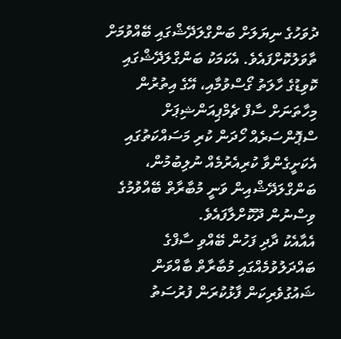ދުވަހުގެ ނިޔަލަށް ބަންގްލަދޭޝްގައި ބޭއްވުމަށް ތާވަލުކޮށްފައެވެ. އެކަމަކު ބަންގްލަދޭޝްގައި ކޮވިޑުގެ ހާލަތު ގޯސްވުމާއި، އޭގެ އިތުރުން މިހާތަނަށް ސާފް ޗެމްޕިއަންޝިޕަށް ސްޕޮންސަރެއް ހޯދަން ކުރި މަސައްކަތުގައި އެކަށީގެންވާ ކުރިއެރުމެއް ނުލިބުމުން، ބަންގްލަދޭޝްއިން ވަނީ މުބާރާތް ބޭއްވުމުގެ ވިސްނުން ދޫކޮށްލާފައެވެ.
އެއާއެކު ދާދި ފަހުން ބޭއްވި ސާފްގެ ބައްދަލުވުމެއްގައި މުބާރާތް ބާއްވަން ޝައުގުވެރިކަން ފާޅުކުރަން ފުރުސަތު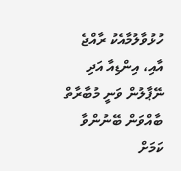ހުޅުވާލުމާއެކު ރާއްޖެ އާއި، އިންޑިއާ އަދި ނޭޕާލުން ވަނީ މުބާރާތް ބާއްވަން ބޭނުންވާ ކަމަށް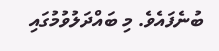ބުނެފައެވެ. މި ބައްދަލުވުމުގައި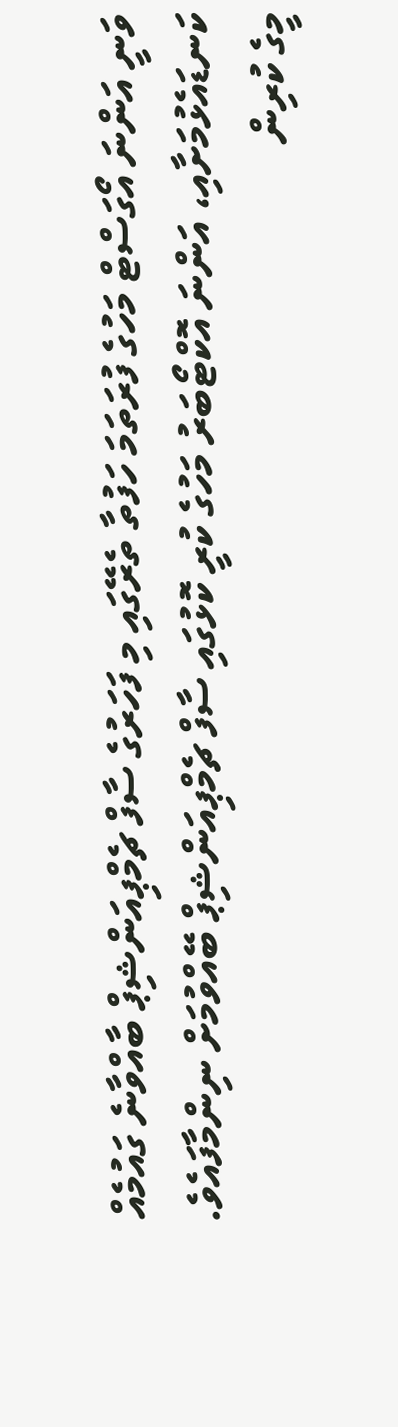ވަނީ އަންނަ އޯގަސްޓް މަހުގެ ފުރަތަމަ ހަފުތާ ތެރޭގައި މި ފަހަރުގެ ސާފް ޗެމްޕިއަންޝިޕް ބާއްވާނެ ގައުމެއް ކަނޑައެޅުމަށާއި، އަންނަ އޮކްޓޯބަރު މަހުގެ ކުރީ ކޮޅުގައި ސާފް ޗެމްޕިއަންޝިޕް ބޭއްވުމަށް ނިންމާފައެވެ.
މީގެ ކުރިން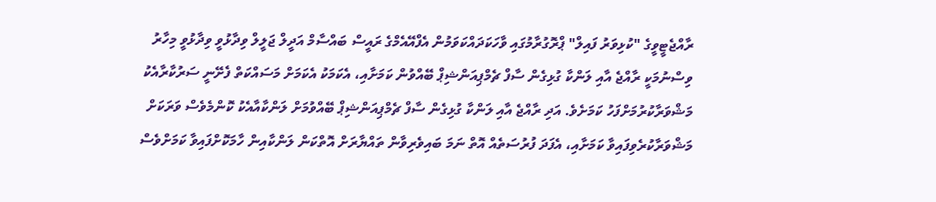ރާއްޖެޓީވީގެ "ކުޅިވަރު ފައިލް" ޕްރޮގުރާމުގައި ވާހަކަދައްކަވަމުން އެފްއޭއެމްގެ ރައީސް ބައްސާމް އަދީލް ޖަލީލް ވިދާޅުވީ ވިދާޅުވީ މިހާރު ވިސްނުމަކީ ރާއްޖެ އާއި ލަންކާ ގުޅިގެން ސާފް ޗެމްޕިއަންޝިޕް ބޭއްވުން ކަމަށާއި، އެކަމަކު އެކަމަށް މަސައްކަތް ފެށޭނީ ސަރުކާރާއެކު މަޝްވަރާކުރުމަށްފަހު ކަމަށެވެ. އަދި ރާއްޖެ އާއި ލަންކާ ގުޅިގެން ސާފް ޗެމްޕިއަންޝިޕް ބޭއްވުމަށް ލަންކާއާއެކު ކޮންމެވެސް ވަރަކަށް މަޝްވަރާކުރެވިފައިވާ ކަމަށާއި، އެފަދަ ފުރުސަތެއް އޮތް ނަމަ ބައިވެރިވާން ތައްޔާރަށް އޮތްކަން ލަންކާއިން ހާމަކޮށްފައިވާ ކަމަށްވެސް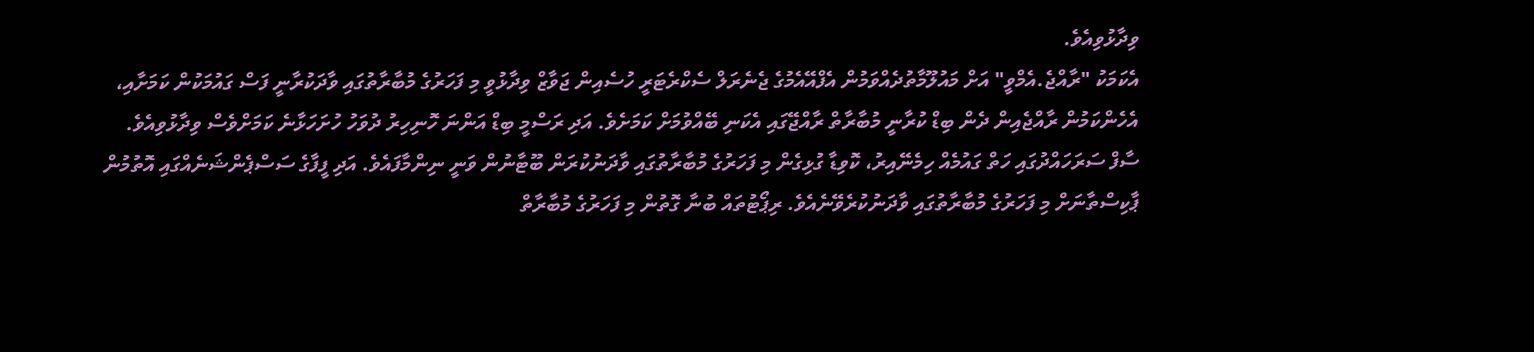ވިދާޅުވިއެވެ.
އެކަމަކު "ރާއްޖެ.އެމްވީ" އަށް މައުލޫމާތުދެއްވަމުން އެފްއޭއެމުގެ ޖެނެރަލް ސެކްރެޓަރީ ހުސެއިން ޖަވާޒް ވިދާޅުވީ މި ފަހަރުގެ މުބާރާތުގައި ވާދަކުރާނީ ފަސް ގައުމަކުން ކަމަށާއި، އެހެންކަމުން ރާއްޖެއިން ދެން ބިޑް ކުރާނީ މުބާރާތް ރާއްޖޭގައި އެކަނި ބޭއްވުމަށް ކަމަށެވެ. އަދި ރަސްމީ ބިޑް އަންނަ ހޮނިހިރު ދުވަހު ހުށަހަޅާނެ ކަމަށްވެސް ވިދާޅުވިއެވެ.
ސާފް ސަރަހައްދުގައި ހަތް ގައުމެއް ހިމެނޭއިރު، ކޮވިޑާ ގުޅިގެން މި ފަހަރުގެ މުބާރާތުގައި ވާދަނުކުރަން ބޫޓާނުން ވަނީ ނިންމާފައެވެ. އަދި ފީފާގެ ސަސްޕެންޝަނެއްގައި އޮތުމުން ޕާކިސްތާނަށް މި ފަހަރުގެ މުބާރާތުގައި ވާދަނުކުރެވޭނެއެވެ. ރިޕޯޓުތައް ބުނާ ގޮތުން މި ފަހަރުގެ މުބާރާތް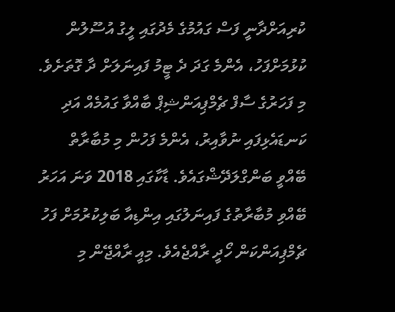ކުރިއަށްދާނީ ފަސް ގައުމުގެ މެދުގައި ލީގު އުސޫލުން ކުޅުމަށްފަހު، އެންމެ ގަދަ ދެ ޓީމު ފައިނަލަށް ދާ ގޮތަށެވެ.
މި ފަހަރުގެ ސާފް ޗެމްޕިއަންޝިޕް ބާއްވާ ގައުމެއް އަދި ކަނޑައެޅިފައި ނުވާއިރު، އެންމެ ފަހުން މި މުބާރާތް ބޭއްވީ ބަންގްލަދޭޝްގައެވެ. ޑާކާގައި 2018 ވަނަ އަހަރު ބޭއްވި މުބާރާތުގެ ފައިނަލުގައި އިންޑިއާ ބަލިކުރުމަށް ފަހު ޗެމްޕިއަންކަން ހޯދީ ރާއްޖެއެވެ. މިއީ ރާއްޖޭން މި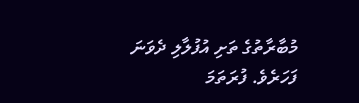މުބާރާތުގެ ތަށި އުފުލާލި ދެވަނަ ފަހަރެވެ. ފުރަތަމަ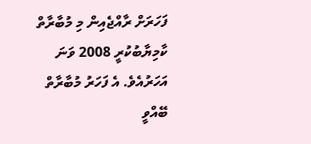ފަހަރަށް ރާއްޖެއިން މި މުބާރާތް ކާމިޔާބުކުރީ 2008 ވަނަ އަހަރުއެވެ. އެ ފަހަރު މުބާރާތް ބޭއްވީ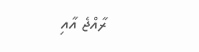ރާއްޖެ އާއި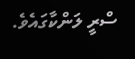ސްރީ ލަންކާގައެވެ.